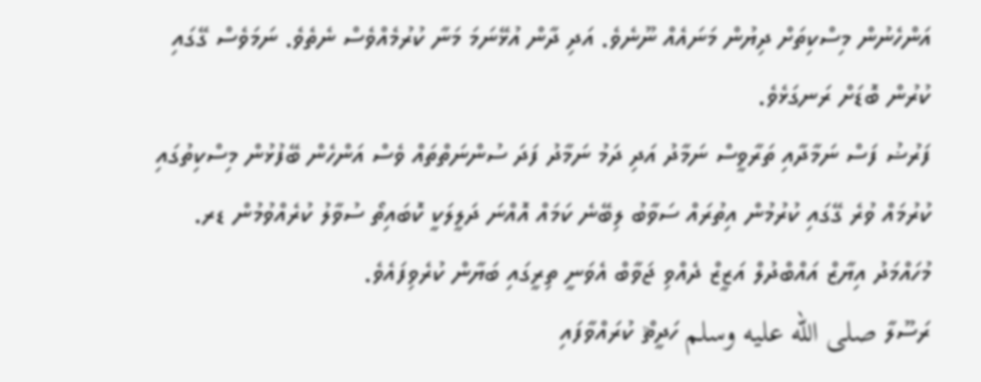އަންހެނުން މިސްކިތަށް ދިޔުން މަނައެއް ނޫނެވެ. އަދި ދާން އުޅޭނަމަ މަނާ ކުރުމެއްވެސް ނެތެވެ. ނަމަވެސް ގޭގައި ކުރުން ބޮޑަށް ރަނގަޅެވެ.
ފަރުޟު ފަސް ނަމާދާއި ތަރާވީސް ނަމާދު އަދި ދަމު ނަމާދު ފަދަ ސުންނަތްތައް ވެސް އަންހެން ބޭފުޅުން މިސްކިތުގައި ކުރުމައް ވުރެ ގޭގައި ކުރުމުން އިތުރައް ސަވާބު ލިބޭނެ ކަމައް އޮއްނަ ދަލީލަކީ ކޮބައިތޯ ސުވާލު ކުރެއްވުމުން ޑރ. މުހައްމަދު އިޔާޒް އައްބްދުލް އަޒީޒް ދެއްވި ޖަވާބް އެވަނީ ތިރީގައި ބަޔާން ކުރެވިފައެވެ.
ރަސޫލާ صلى الله عليه وسلم ހަދީޘް ކުރައްވާފައި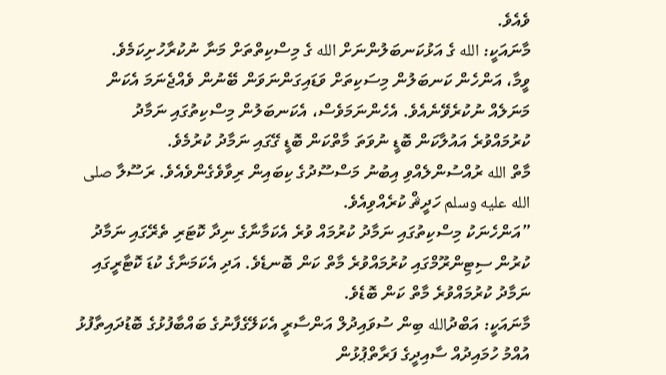ވެއެވެ.
މާނައަކީ: الله ގެ އަޅުކަނބަލުންނަށް الله ގެ މިސްކިތްތަށް މަނާ ނުކުރާހުށިކަމެވެ.
ވީމާ، އަންހެން ކަނބަލުން މިސަކިތަށް ވަޑައިގަންނަވަން ބޭނުން ވެއްޖެނަމަ އެކަން މަނަލެއް ނުކުރެވޭނެއެވެ. އެހެންނަމަވެސް، އެކަނބަލުން މިސްކިތުގައި ނަމާދު ކުރުމައްވުރެ އައުލާކަން ބޮޑީ ނުވަތަ މާތްކަން ބޮޑީ ގޭގައި ނަމާދު ކުރުމެވެ.
މާތް الله ރުއްސުންލެއްވި އިބުނު މަސްސޫދުގެ ކިބައިން ރިވާވެގެންވެއެވެ. ރަސޫލާ صلى الله عليه وسلم ހަދީޘް ކުރެއްވިއެވެ.
”އަންހެނަކު މިސްކިތުގައި ނަމާދު ކުރުމައް ވުރެ އެކަމާނާގެ ނިދާ ކޮޓަރި ތެރޭގައި ނަމާދު ކުރުން ސިޓިންރޫމްގައި ކުރުމައްވުރެ މާތް ކަން ބޮނޑެވެ. އަދި އެކަމަނާގެ ކުޑަ ކޮޓާރީގައި ނަމާދު ކުރުމައްވުރެ މާތް ކަން ބޮޑެވެ.
މާނައަކީ: އަބްދުالله ބިން ސުވައިދުލް އަންސާރީ އެކަލޭގެފާނުގެ ބައްބާފުޅުގެ ބޮޑުދައިތާފުޅު އުއްމު ހުމައިދުއް ސާއިދީގެ ފަރާތްޕުޅުން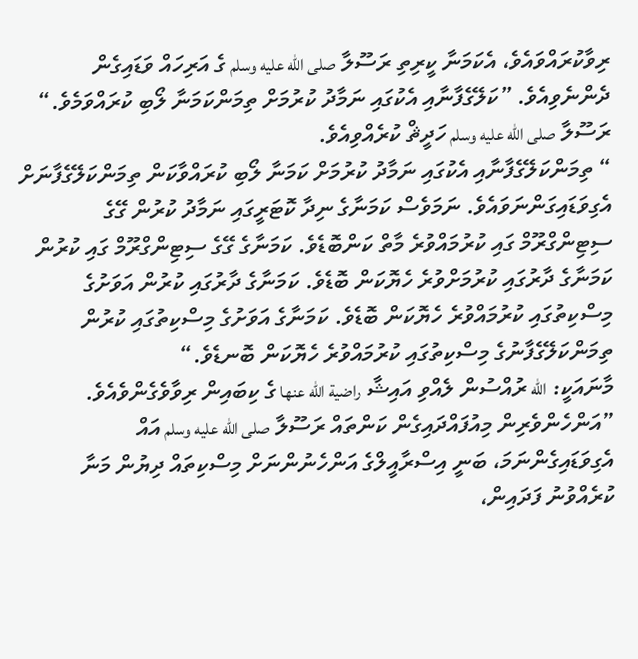ރިވާކުރައްވައެވެ، އެކަމަނާ ކީރިތި ރަސޫލާ صلى الله عليه وسلم ގެ އަރިހައް ވަޑައިގެން ދެންނެވިއެވެ. ”ކަލޭގެފާނާއި އެކުގައި ނަމާދު ކުރުމަށް ތިމަންކަމަނާ ލޯބި ކުރައްވަމެވެ.“
ރަސޫލާ صلى الله عليه وسلم ހަދީޘް ކުރެއްވިއެވެ.
“ ތިމަންކަލޭގެފާނާއި އެކުގައި ނަމާދު ކުރުމަށް ކަމަނާ ލޯބި ކުރައްވާކަން ތިމަންކަލޭގެފާނަށް އެގިވަޑައިގަންނަވައެވެ. ނަމަވެސް ކަމަނާގެ ނިދާ ކޮޓަރީގައި ނަމާދު ކުރުން ގޭގެ ސިޓިންގްރޫމް ގައި ކުރުމައްވުރެ މާތް ކަންބޮޑެވެ. ކަމަނާގެ ގޭގެ ސިޓިންގްރޫމް ގައި ކުރުން ކަމަނާގެ ދާރުގައި ކުރުމަށްވުރެ ހެޔޮކަން ބޮޑެވެ. ކަމަނާގެ ދާރުގައި ކުރުން އަވަށުގެ މިސްކިތުގައި ކުރުމައްވުރެ ހެޔޮކަން ބޮޑެވެ. ކަމަނާގެ އަވަށުގެ މިސްކިތުގައި ކުރުން ތިމަންކަލޭގެފާނުގެ މިސްކިތުގައި ކުރުމައްވުރެ ހެޔޮކަން ބޮނޑެވެ.“
މާނައަކީ: الله ރުއްސުން ލެއްވި އައިޝާ راضية الله عنها ގެ ކިބައިން ރިވާވެގެންވެއެވެ.
”އަންހެންވެރިން މިއުފައްދައިގެން ކަންތައް ރަސޫލާ صلى الله عليه وسلم އައް އެގިވަޑައިގެންނަމަ، ބަނީ އިސްރާއީލްގެ އަންހެނުންނަށް މިސްކިތައް ދިޔުން މަނާ ކުރެއްވުނު ފަދައިން،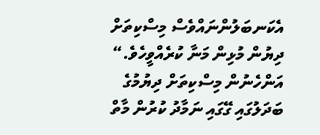އެކަނބަލުންނައްވެސް މިސްކިތަށް ދިޔުން މުޅިން މަނާ ކުރެއްވީހެވެ.“
އަންހެނުން މިސްކިތަށް ދިޔުމުގެ ބަދަލުގައި ގޭގައި ނަމާދު ކުރުން މާތް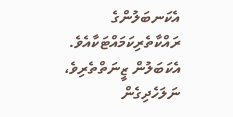އެކަނބަލުންގެ ރައްކާތެރިކަމައްޓަކާއެވެ. އެކަބަލުން ޒީނަތްތެރިވެ، ނަލަހެދިގެން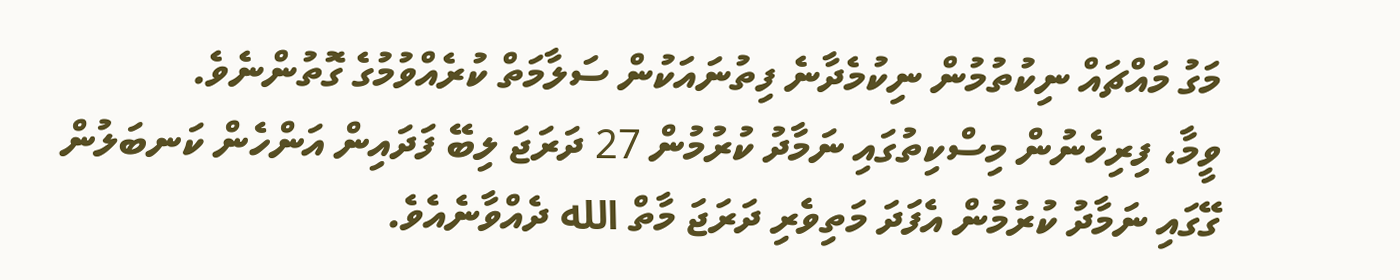މަގު މައްޗައް ނިކުތުމުން ނިކުމެދާނެ ފިތުނައަކުން ސަލާމަތް ކުރެއްވުމުގެ ގޮތުންނެވެ.
ވީމާ، ފިރިހެނުން މިސްކިތުގައި ނަމާދު ކުރުމުން 27 ދަރަޖަ ލިބޭ ފަދައިން އަންހެން ކަނބަލުން ގޭގައި ނަމާދު ކުރުމުން އެފަދަ މަތިވެރި ދަރަޖަ މާތް الله ދެއްވާނެއެވެ.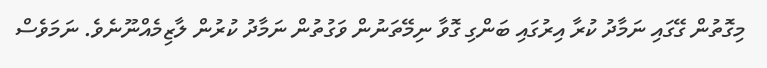މިގޮތުން ގޭގައި ނަމާދު ކުރާ އިރުގައި ބަންގި ގޮވާ ނިމޭތަނުން ވަގުތުން ނަމާދު ކުރުން ލާޒިމެއްނޫނެވެ. ނަމަވެސް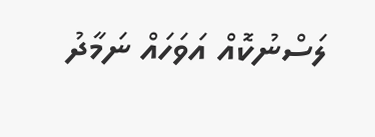ލަސްނުކޮއް އަވަހައް ނަމާދު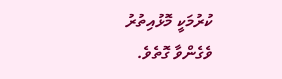ކުރުމަކީ މޮޅުއިތުރު ވެގެންވާ ގޮތެވެ.